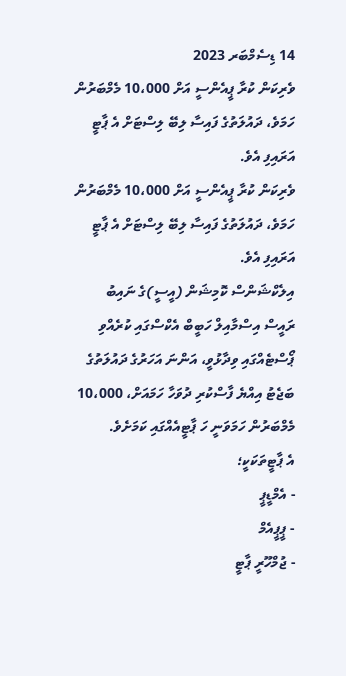14 ޑިސެމްބަރ 2023
ވެރިކަން ކުރާ ޕީއެންސީ އަށް 10،000 މެމްބަރުން ހަމަވެ، ދައުލަތުގެ ފައިސާ ލިބޭ ލިސްޓަށް އެ ޕާޓީ އަރައިފި އެވެ.
ވެރިކަން ކުރާ ޕީއެންސީ އަށް 10،000 މެމްބަރުން ހަމަވެ، ދައުލަތުގެ ފައިސާ ލިބޭ ލިސްޓަށް އެ ޕާޓީ އަރައިފި އެވެ.
އިލެކްޝަންސް ކޮމިޝަން (އީސީ)ގެ ނައިބު ރައީސް އިސްމާއިލް ހަބީބް އެކްސްގައި ކުރެއްވި ޕޯސްޓެއްގައި ވިދާޅުވީ، އަންނަ އަހަރުގެ ދައުލަތުގެ ބަޖެޓު އިއްޔެ ފާސްކުރި ދުވަހާ ހަމައަށް، 10،000 މެމްބަރުން ހަމަވަނީ ހަ ޕާޓީއެއްގައި ކަމަށެވެ.
އެ ޕާޓީތަކަކީ؛
- އެމްޑީޕީ
- ޕީޕީއެމް
- ޖުމްހޫރީ ޕާޓީ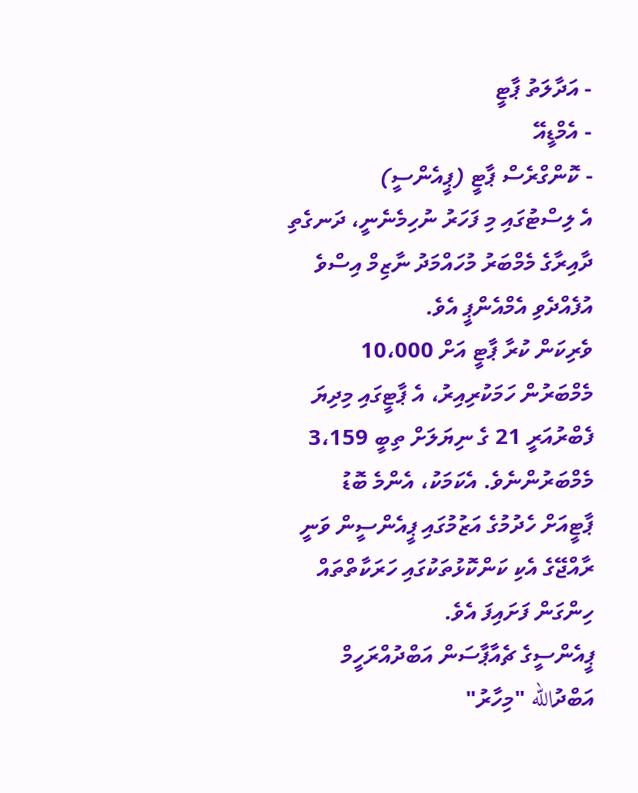- އަދާލަތު ޕާޓީ
- އެމްޑީއޭ
- ކޮންގްރެސް ޕާޓީ (ޕީއެންސީ)
އެ ލިސްޓުގައި މި ފަހަރު ނުހިމެނެނީ، ދަނގެތި ދާއިރާގެ މެމްބަރު މުހައްމަދު ނާޒިމް އިސްވެ އުފެއްދެވި އެމްއެންޕީ އެވެ.
ވެރިކަން ކުރާ ޕާޓީ އަށް 10،000 މެމްބަރުން ހަމަކުރިއިރު، އެ ޕާޓީގައި މިދިޔަ ފެބްރުއަރީ 21 ގެ ނިޔަލަށް ތިބީ 3،159 މެމްބަރުންނެވެ. އެކަމަކު، އެންމެ ބޮޑު ޕާޓީއަށް ހެދުމުގެ އަޒުމުގައި ޕީއެންސީން ވަނީ ރާއްޖޭގެ އެކި ކަންކޮޅުތަކުގައި ހަރަކާތްތައް ހިންގަން ފަށައިފަ އެވެ.
ޕީއެންސީގެ ޗެއާޕާސަން އަބްދުއްރަހީމް އަބްދުالله "މިހާރު"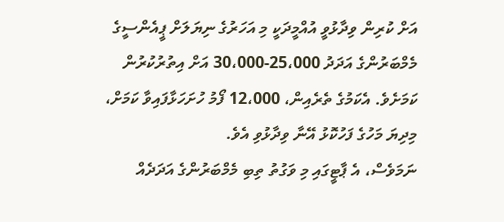އަށް ކުރިން ވިދާޅުވީ އުއްމީދަކީ މި އަހަރުގެ ނިޔަލަށް ޕީއެންސީގެ މެމްބަރުންގެ އަދަދު 25،000-30،000 އަށް އިތުރުކުރުން ކަމަށެވެ. އެކަމުގެ ތެރެއިން، 12،000 ފޯމު ހުށަހަޅާފައިވާ ކަމަށް، މިދިޔަ މަހުގެ ފަހުކޮޅު އޭނާ ވިދާޅުވި އެވެ.
ނަމަވެސް، އެ ޕާޓީގައި މި ވަގުތު ތިބި މެމްބަރުންގެ އަދަދެއް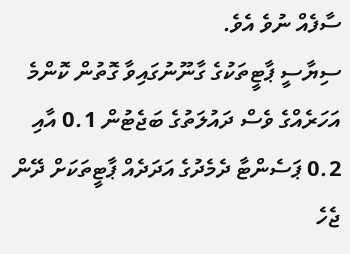ސާފެއް ނުވެ އެވެ.
ސިޔާސީ ޕާޓީތަކުގެ ގާނޫނުގައިވާ ގޮތުން ކޮންމެ އަހަރެއްގެ ވެސް ދައުލަތުގެ ބަޖެޓުން 0.1 އާއި 0.2 ޕަސެންޓާ ދެމެދުގެ އަދަދެއް ޕާޓީތަކަށް ދޭން ޖެހެ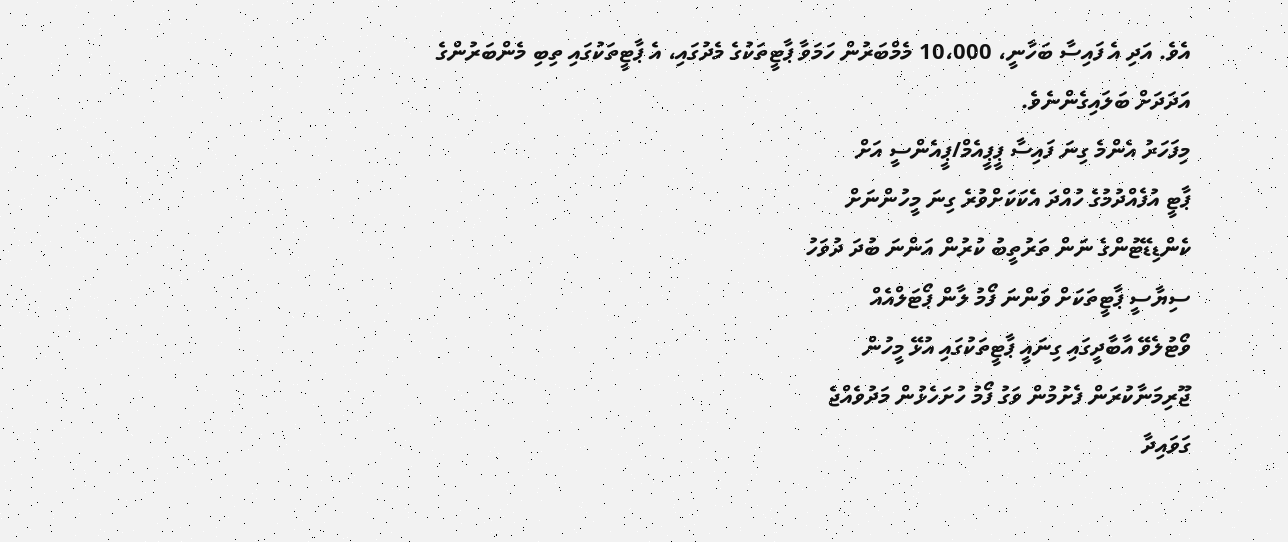އެވެ. އަދި އެ ފައިސާ ބަހާނީ، 10،000 މެމްބަރުން ހަމަވާ ޕާޓީތަކުގެ މެދުގައި، އެ ޕާޓީތަކުގައި ތިބި މެންބަރުންގެ އަދަދަށް ބަލައިގެންނެވެ.
މިފަހަރު އެންމެ ގިނަ ފައިސާ ޕީޕީއެމް/ޕީއެންސީ އަށް
ޕާޓީ އުފެއްދުމުގެ ހުއްދަ އެކަކަށްވުރެ ގިނަ މީހުންނަށް
ކެންޑިޑޭޓުންގެ ނަން ތަރުތީބު ކުރުން އަންނަ ބުދަ ދުވަހު
ސިޔާސީ ޕާޓީތަކަށް ވަންނަ ފޯމު ލާން ޕޯޓަލްއެއް
ވޯޓުލެވޭ އާބާދީގައި ގިނައީ ޕާޓީތަކުގައި އުޅޭ މީހުން
ޖޫރިމަނާކުރަން ފެށުމުން ވަގު ފޯމު ހުށަހެޅުން މަދުވެއްޖެ
ގަވައިދާ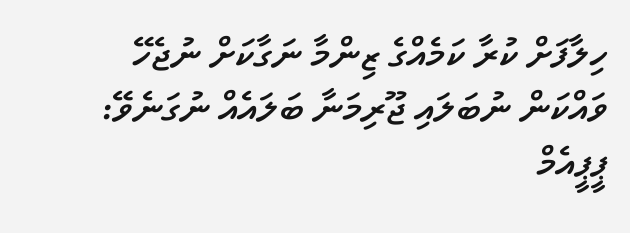ހިލާފަށް ކުރާ ކަމެއްގެ ޒިންމާ ނަގާކަށް ނުޖެހޭ
ވައްކަން ނުބަލައި ޖޫރިމަނާ ބަލައެއް ނުގަނެވޭ: ޕީޕީއެމް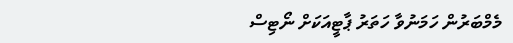މެމްބަރުން ހަމަނުވާ ހަތަރު ޕާޓީއަކަށް ނޯޓިސް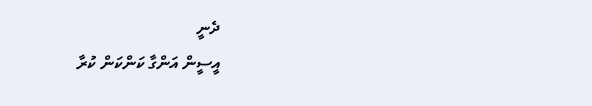ދެނީ
އީސީން އަންގާ ކަންކަން ކުރާ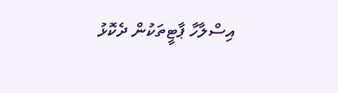އިސްލާހާ ޕާޓީތަކުން ދެކޮޅު